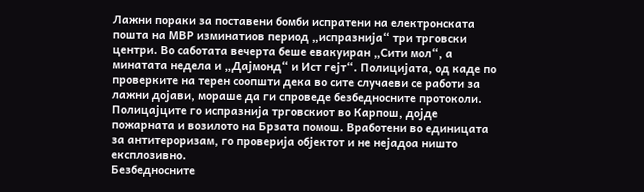Лажни пораки за поставени бомби испратени на електронската пошта на МВР изминатиов период „испразнија“ три трговски центри. Во саботата вечерта беше евакуиран „Сити мол“, а минатата недела и „Дајмонд“ и Ист гејт“. Полицијата, од каде по проверките на терен соопшти дека во сите случаеви се работи за лажни дојави, мораше да ги спроведе безбедносните протоколи. Полицајците го испразнија трговскиот во Карпош, дојде пожарната и возилото на Брзата помош. Вработени во единицата за антитероризам, го проверија објектот и не нејадоа ништо експлозивно.
Безбедносните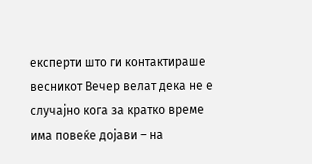експерти што ги контактираше весникот Вечер велат дека не е случајно кога за кратко време има повеќе дојави – на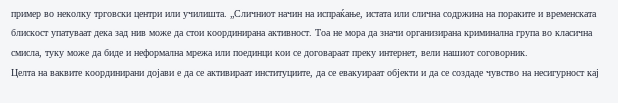пример во неколку трговски центри или училишта. „Сличниот начин на испраќање, истата или слична содржина на пораките и временската блискост упатуваат дека зад нив може да стои координирана активност. Тоа не мора да значи организирана криминална група во класична смисла, туку може да биде и неформална мрежа или поединци кои се договараат преку интернет, вели нашиот соговорник.
Целта на ваквите координирани дојави е да се активираат институциите, да се евакуираат објекти и да се создаде чувство на несигурност кај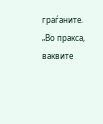граѓаните.
„Во пракса, ваквите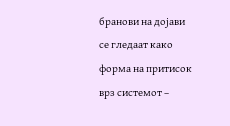бранови на дојави се гледаат како форма на притисок врз системот –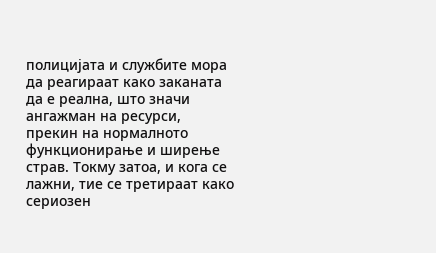полицијата и службите мора да реагираат како заканата да е реална, што значи ангажман на ресурси, прекин на нормалното функционирање и ширење страв. Токму затоа, и кога се лажни, тие се третираат како сериозен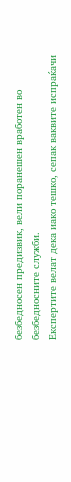безбедносен предизвик, вели поранешен вработен во безбедносните служби.
Експертите велат дека иако тешко, сепак ваквите испраќачи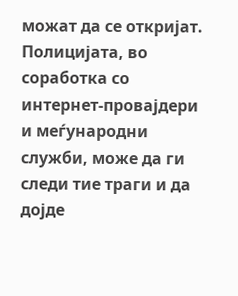можат да се откријат. Полицијата, во соработка со интернет-провајдери и меѓународни служби, може да ги следи тие траги и да дојде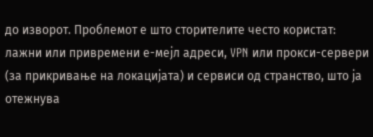до изворот. Проблемот е што сторителите често користат: лажни или привремени е-мејл адреси, VPN или прокси-сервери (за прикривање на локацијата) и сервиси од странство, што ја отежнува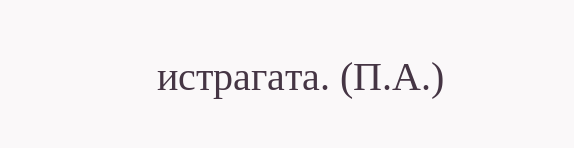истрагата. (П.А.)